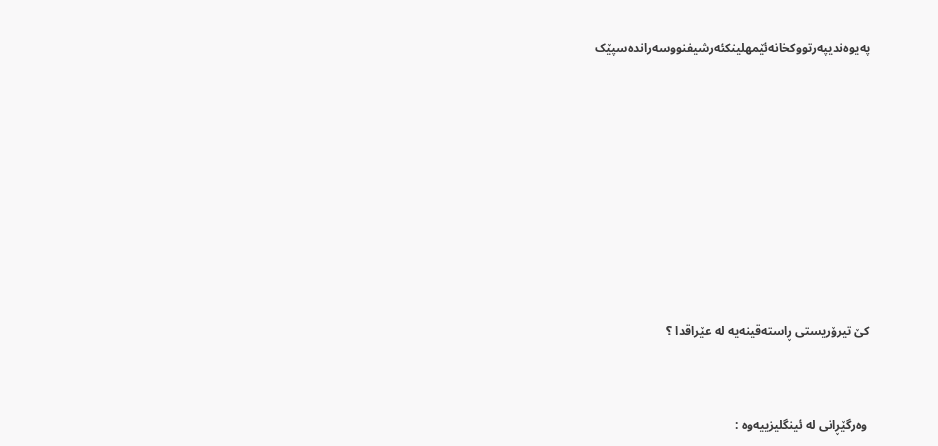په‌یوه‌ندیپه‌رتووکخانه‌ئێمهلینکئه‌رشیفنووسه‌رانده‌سپێک











کێ تیرۆریستی ڕاسته‌قینه‌یه‌ له‌ عێراقدا ؟



 وه‌رگێڕانی له‌ ئینگلیزییه‌وه‌ :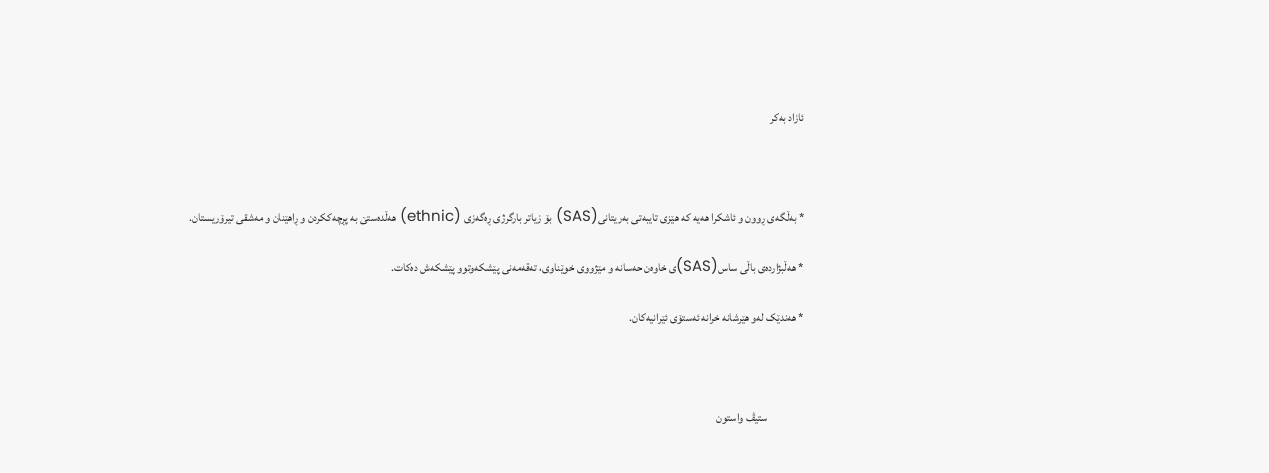ئازاد به‌کر



* به‌ڵگه‌ی ڕوون و ئاشکرا هه‌یه‌ که‌ هێزی تایبه‌تی به‌ریتانی(SAS) بۆ زیاتر بارگرژی ڕه‌گه‌زی (ethnic) هه‌ڵده‌ستێ به‌ پڕچه‌ککردن و ڕاهێنان و مه‌شقی تیرۆریستان.

* هه‌ڵبژارده‌ی باڵی ساس(SAS)ی خاوه‌ن حه‌سانه و مێژووی خوێناوی، ته‌قه‌مه‌نی پێشکه‌وتوو پێشکه‌ش ده‌کات.

* هه‌ندێک له‌و هێرشانه‌ خرانه‌ ئه‌ستۆی ئێرانیه‌کان.



                ستیڤ واستون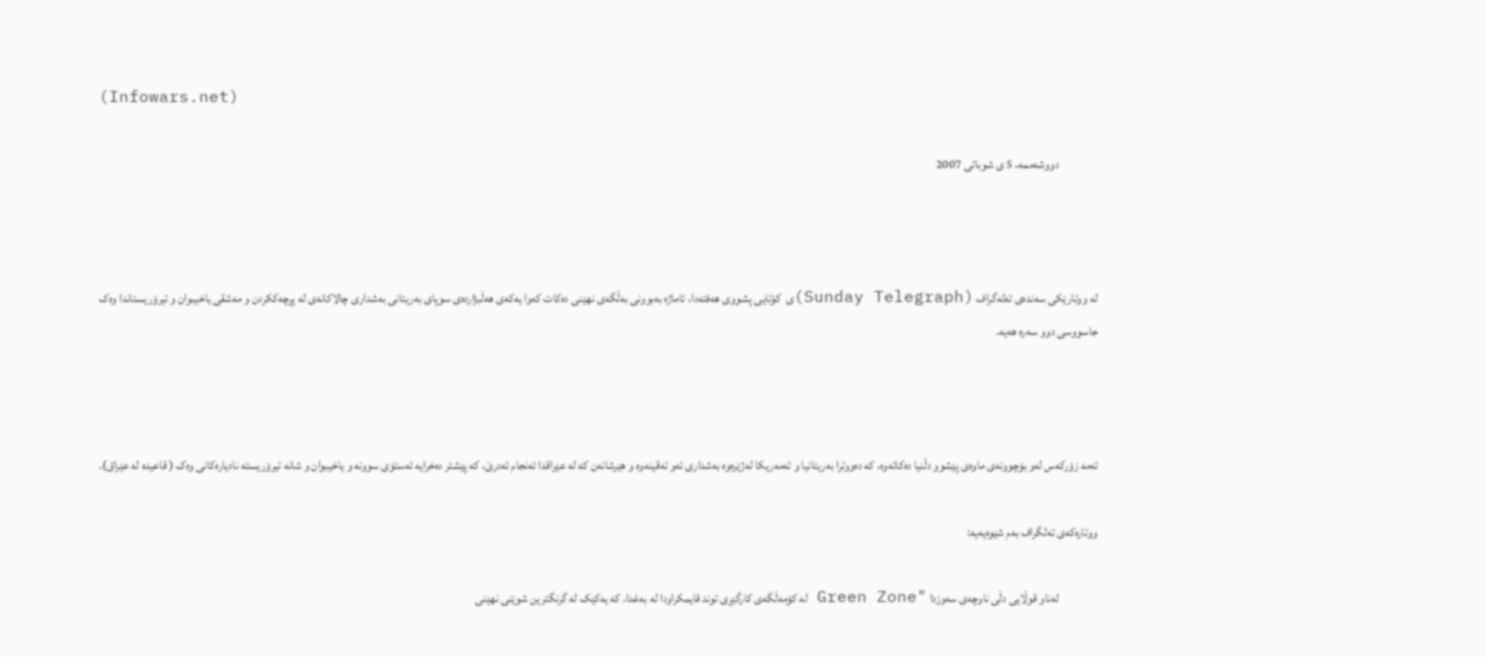(Infowars.net)

                دووشه‌ممه‌، 5 ی شوباتی 2007



له ووتارێکی سه‌نده‌ی ته‌له‌گراف (Sunday Telegraph)ی ‌ کۆتایی پشووی هه‌فته‌دا، ئاماژه‌ به‌بوونی به‌ڵگه‌ی نهێنی ده‌کات که‌وا یه‌که‌ی هه‌ڵبژارده‌ی سوپای به‌ریتانی به‌شداری چالاکانه‌ی له‌ پڕچه‌ککردن و مه‌شقی یاخیبوان و تیرۆریستاندا وه‌ک جاسووسی دوو سه‌ره‌ هه‌یه‌.



ئه‌مه‌ زۆرکه‌س له‌و‌ بۆچوونه‌ی ماوه‌ی پێشوو دڵنیا ده‌کاته‌وه‌، که‌ ده‌ووترا به‌ریتانیا و ئه‌مه‌ریکا له‌ژێره‌وه‌ به‌شداری ئه‌و ته‌قینه‌وه‌ و هێرشانه‌ن که‌ له‌ عێراقدا ئه‌نجام ئه‌درێ، که‌ پێشتر ده‌خرایه‌ ئه‌ستۆی سوونه‌ و یاخیبوان و شانه‌ تیرۆریسته‌ نادیاره‌کانی وه‌ک ( قاعیده‌ له‌ عێراق).

ووتاره‌که‌ی ته‌لگراف به‌م شێوه‌یه‌یه‌:

                له‌ناو ‌قوڵایی دڵی ناوچه‌ی سه‌وزدا "Green Zone له‌ کۆمه‌ڵگه‌ی کارگێڕی توند قایمکراودا له‌ به‌غدا،‌ که‌ ‌یه‌کێک ‌له‌ گرنگترین شوێنی نهێنی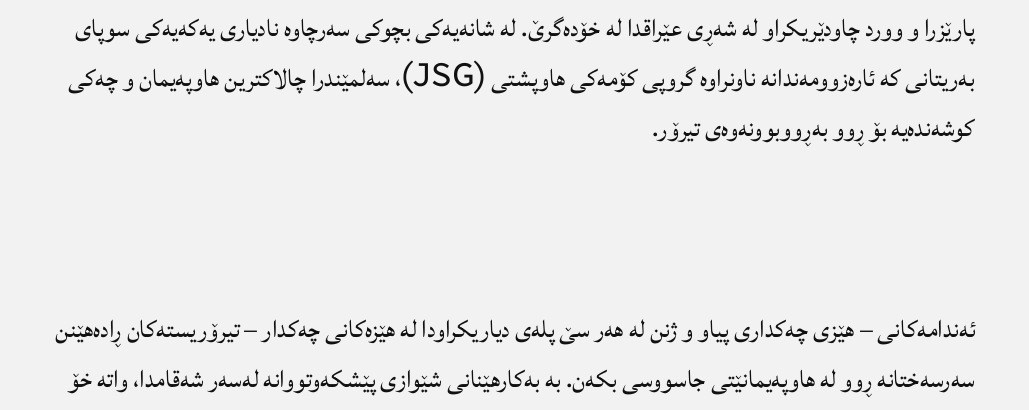پارێزرا و وورد چاودێریکراو‌‌ له‌ شه‌ڕی عێراقدا له ‌خۆده‌گرێ. له‌ شانه‌یه‌کی بچوکی سه‌رچاوه‌ نادیاری یه‌که‌یه‌کی سوپای به‌ریتانی که‌ ئاره‌زوومه‌ندانه‌ ناونراوه‌ گروپی کۆمه‌کی هاوپشتی (JSG)، سه‌لمێندرا‌ چالاکترین هاوپه‌یمان و چه‌کی کوشه‌نده‌یه‌ بۆ ڕوو به‌ڕووبوونه‌وه‌ی تیرۆر.



ئه‌ندامه‌کانی – هێزی چه‌کداری پیاو و ژنن له‌ هه‌ر سێ پله‌ی دیاریکراودا له‌ هێزه‌کانی چه‌کدار – تیرۆریسته‌کان ڕاده‌هێنن سه‌رسه‌ختانه‌ ڕوو له‌ هاوپه‌یمانێتی جاسووسی بکه‌ن. به ‌به‌کارهێنانی شێوازی پێشکه‌وتووانه‌ له‌سه‌ر شه‌قامدا، واته‌ خۆ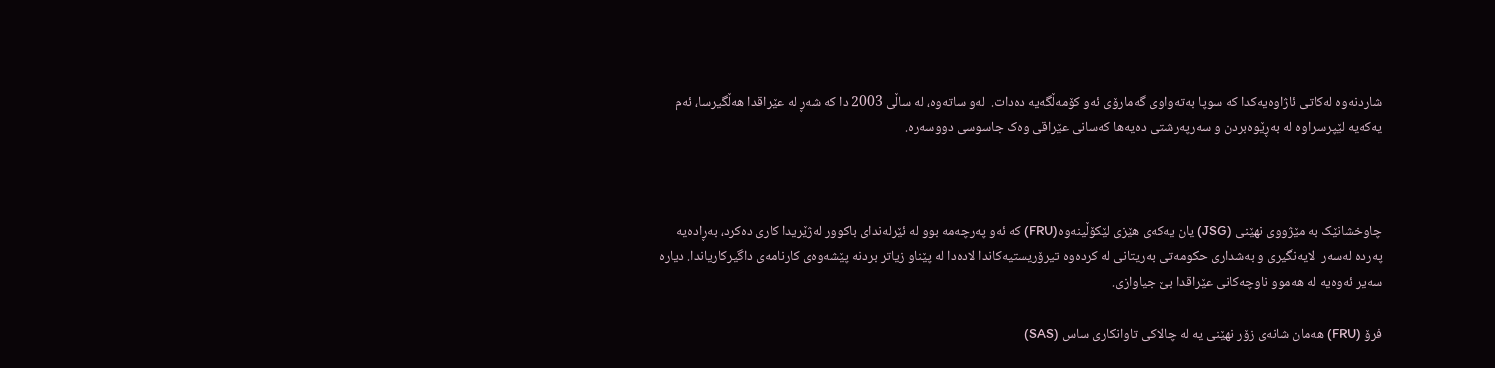شاردنه‌وه‌ له‌کاتی ئاژاوه‌یه‌کدا که‌ سوپا به‌ته‌واوی گه‌مارۆی ئه‌و‌ کۆمه‌ڵگه‌یه‌ ده‌دات.  له‌و‌ ساته‌وه،‌ له‌ ساڵی 2003 دا که‌ شه‌ڕ له‌ عێراقدا هه‌ڵگیرسا، ئه‌م یه‌که‌یه‌ لێپرسراوه‌ له‌ به‌ڕێوه‌بردن و سه‌رپه‌رشتی ده‌یه‌ها که‌سانی عێراقی وه‌ک جاسوسی دووسه‌ره‌.



چاوخشانێک به‌ مێژووی نهێنی (JSG) یان یه‌که‌ی هێزی لێکۆڵینه‌وه‌(FRU) که‌ ئه‌و په‌رچه‌مه‌ بوو له‌ ئێرله‌ندای باکوور له‌ژێریدا کاری ده‌کرد، به‌ڕاده‌یه په‌رده‌ له‌سه‌ر‌  لایه‌نگیری و به‌شداری حکومه‌تی به‌ریتانی له‌ کرده‌وه‌ تیرۆریستیه‌کاندا لاده‌دا‌‌ له‌ پێناو زیاتر بردنه‌ پێشه‌وه‌ی کارنامه‌ی داگیرکاریاندا. دیاره‌ سه‌یر ئه‌وه‌یه‌ له‌ هه‌موو ناوچه‌کانی عێراقدا بێ جیاوازی.

فرۆ (FRU) هه‌مان شانه‌ی زۆر نهێنی یه‌ له‌ چالاکی تاوانکاری ساس (SAS)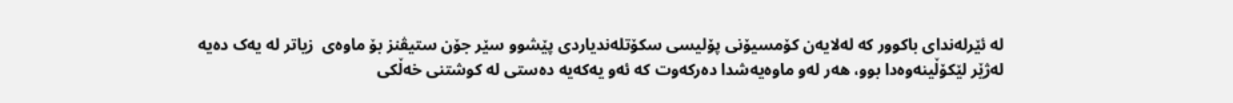له‌ ئێرله‌ندای باکوور که‌ له‌لایه‌ن کۆمسیۆنی پۆلیسی سکۆتله‌ندیاردی پێشوو سێر جۆن ستیڤنز‌ بۆ ماوه‌ی  زیاتر له‌ یه‌ک ده‌یه‌ له‌ژێر لێکۆڵینه‌وه‌دا بوو، هه‌ر له‌و ماوه‌یه‌شدا ده‌رکه‌وت که‌ ئه‌و یه‌که‌یه‌ ده‌ستی له‌ کوشتنی خه‌ڵکی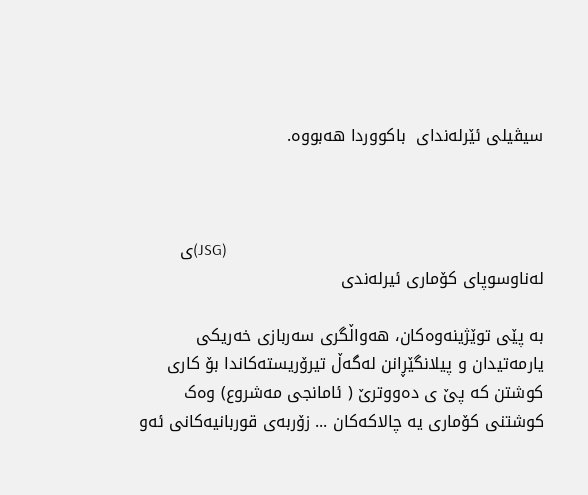سیڤیلی ئێرله‌ندای  باکووردا هه‌بووه‌‌.



                                                                               (JSG)ی له‌ناوسوپای کۆماری ئیرله‌ندی

به‌ پێی توێژینه‌وه‌کان، هه‌وا‌ڵگری سه‌ربازی خه‌ریکی یارمه‌تیدان و پیلانگێڕانن له‌گه‌ڵ تیرۆریسته‌کاندا بۆ کاری کوشتن که‌ پێ ی ده‌ووترێ ( ئامانجی مه‌شروع) وه‌ک کوشتنی کۆماری یه‌ چالاکه‌کان ... زۆربه‌ی قوربانیه‌کانی ئه‌و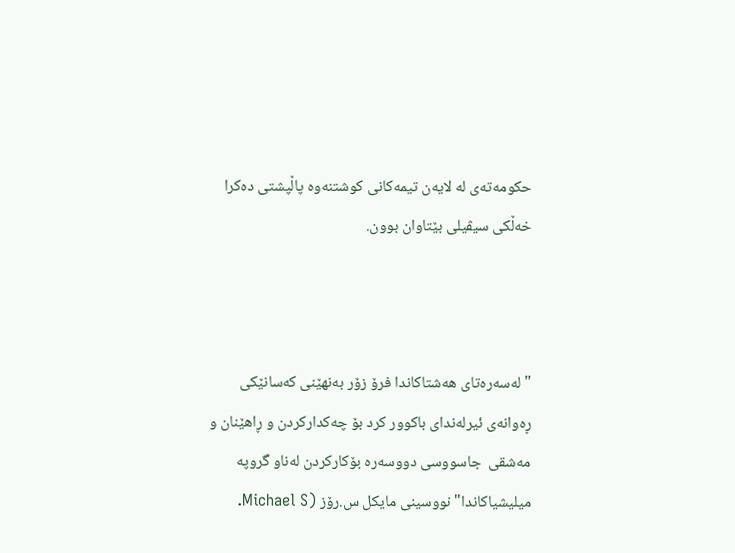حکومه‌ته‌ی‌‌ له‌ لایه‌ن تیمه‌کانی کوشتنه‌وه ‌پاڵپشتی ده‌کرا ‌ خه‌ڵکی سیڤیلی بێتاوان بوون.



" له‌سه‌ره‌تای هه‌شتاکاندا فرۆ زۆر به‌نهێنی که‌سانێکی ڕه‌وانه‌ی ئیرله‌ندای باکوور کرد بۆ چه‌کدارکردن و ڕاهێنان و مه‌شقی  جاسووسی دووسه‌ره‌ بۆکارکردن له‌ناو گروپه‌ میلیشیاکاندا" نووسینی مایکل س.رۆز (Michael S.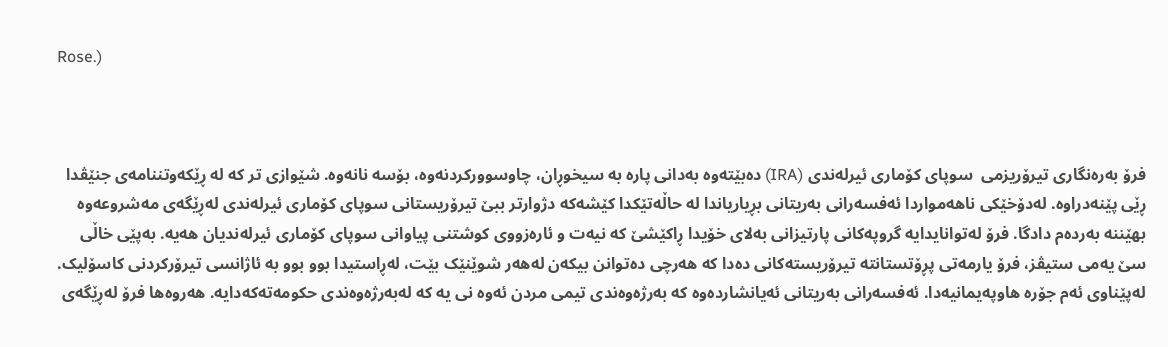Rose.)



فرۆ به‌ره‌نگاری تیرۆریزمی  سوپای کۆماری ئیرله‌ندی (IRA) ده‌بێته‌وه‌ به‌دانی پاره‌ به‌ سیخوڕان، چاوسوورکردنه‌وه‌، بۆسه‌ نانه‌وه‌. شێوازی تر که‌ له‌ ڕێکه‌وتننامه‌ی جنێڤدا ڕێی پێنه‌دراوه‌. له‌دۆخێکی ناهه‌مواردا ئه‌فسه‌رانی به‌ریتانی بڕیاریاندا له‌ حاڵه‌تێکدا کێشه‌که‌ دژوارتر ببێ ‌تیرۆریستانی سوپای کۆماری ئیرله‌ندی له‌ڕێگه‌ی مه‌شروعه‌وه بهێننه‌ به‌رده‌م دادگا. فرۆ له‌توانایدا‌یه‌ گروپه‌کانی پارتیزانی به‌لای خۆیدا ڕاکێشێ که‌ نیه‌ت و ئاره‌زووی کوشتنی پیاوانی سوپای كۆماری ئیرله‌ندیان هه‌یه‌. به‌پێی خاڵی سێ یه‌می ستیڤز، فرۆ یارمه‌تی پڕۆتستانته‌ تیرۆریسته‌کانی ده‌دا که‌ هه‌رچی ده‌توانن بیکه‌ن له‌هه‌ر شوێنێک بێت، له‌ڕاستیدا بوو بوو‌ به‌ ئاژانسی تیرۆرکردنی کاسۆلیک. له‌پێناوی ئه‌م جۆره‌ هاوپه‌یمانیه‌دا. ئه‌فسه‌رانی به‌ریتانی ئه‌یانشارده‌وه‌ که‌ به‌رژه‌وه‌ندی تیمی مردن ئه‌وه‌ نی یه‌ که ‌له‌به‌رژه‌وه‌ندی حکومه‌ته‌که‌دایه‌. هه‌روه‌ها فرۆ له‌ڕێگه‌ی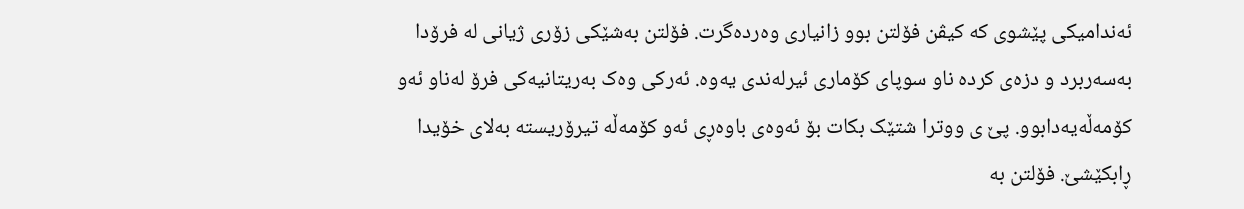ئه‌ندامیکی پێشوی که‌ کیڤن فۆلتن بوو زانیاری وه‌رده‌گرت. فۆلتن به‌شێکی زۆری ژیانی له‌ فرۆدا به‌سه‌ربرد و دزه‌ی کرده‌ ناو سوپای کۆماری ئیرله‌ندی یه‌وه‌. ئه‌رکی وه‌ک به‌ریتانیه‌کی فرۆ له‌ناو ئه‌و کۆمه‌ڵه‌یه‌دابوو. پێ ی ووترا شتێک بکات بۆ ئه‌وه‌ی باوه‌ڕی ئه‌و کۆمه‌ڵه‌ تیرۆریسته‌ به‌لای خۆیدا ڕابکێشێ. فۆلتن به‌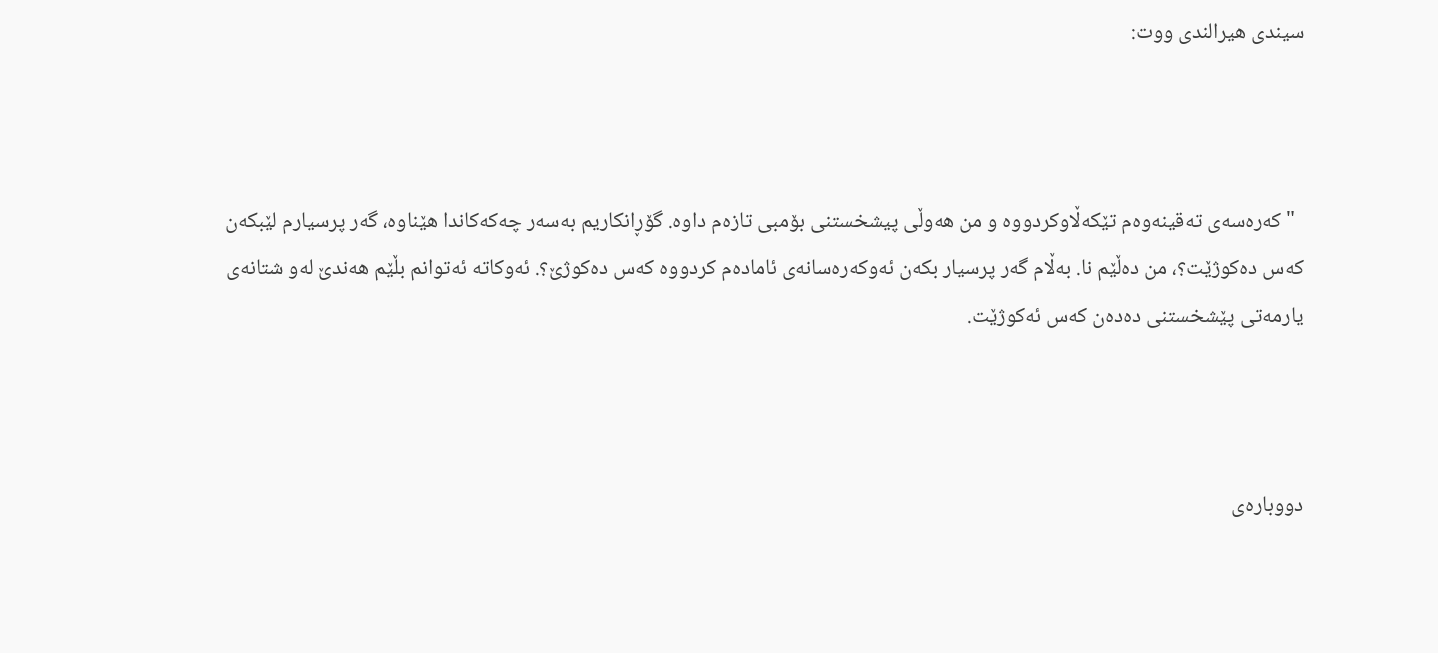سیندی هیرالندی ووت:



  "که‌ره‌سه‌ی ته‌قینه‌وه‌‌م تێکه‌ڵاوکردووه‌ و من هه‌وڵی پیشخستنی بۆمبی تازه‌م داوه‌. گۆڕانکاریم به‌سه‌ر چه‌که‌کاندا هێناوه‌، گه‌ر پرسیارم لێبکه‌ن که‌س ده‌کوژێت؟، من ده‌ڵێم نا. به‌ڵام گه‌ر پرسیار بکه‌ن ئه‌وکه‌ره‌سانه‌ی ئاماده‌م کردووه‌ که‌س ده‌کوژێ؟. ئه‌وکاته‌ ئه‌توانم بڵێم هه‌ندێ له‌و شتانه‌ی یارمه‌تی پێشخستنی ده‌ده‌ن که‌س ئه‌کوژێت.



دووباره‌ی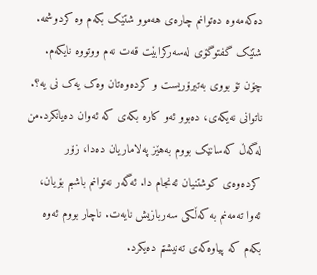ده‌که‌مه‌وه‌ ده‌توانم چاره‌ی هه‌موو شتێک بکه‌م وه‌ کردوشمه‌. شتێک گفتوگۆی له‌سه‌رکرابێت قه‌ت نه‌م ووتووه‌ نایکه‌م. چۆن تۆ بووی به‌تیرۆریست و کرده‌وه‌تان وه‌ک یه‌ک نی یه‌؟. ناتوانی نه‌یکه‌ی، ده‌بوو ئه‌و کاره‌ بکه‌ی که‌ ئه‌وان ده‌یانکرد.من له‌گه‌ڵ که‌سانێک بووم به‌هێز په‌لاماریان ده‌دا، زۆر کرده‌وه‌ی کوشتنیان ئه‌نجام ‌دا. ئه‌گه‌ر نه‌توانم باشبم بۆیان، ئه‌وا ته‌مه‌نم به‌ که‌ڵکی سه‌ربازیش نایه‌ت. ناچار بووم ئه‌وه‌ بکه‌م که‌ پیاوه‌که‌ی ته‌نیشتم ده‌یکرد.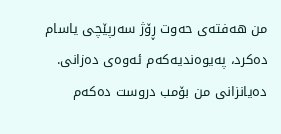من هه‌فته‌ی حه‌و‌ت ڕۆژ سه‌رپێچی یاسام ده‌کرد، په‌یوه‌ندیه‌که‌م ئه‌وه‌ی‌ ده‌زانی. ده‌یانزانی من بۆمب دروست ده‌که‌م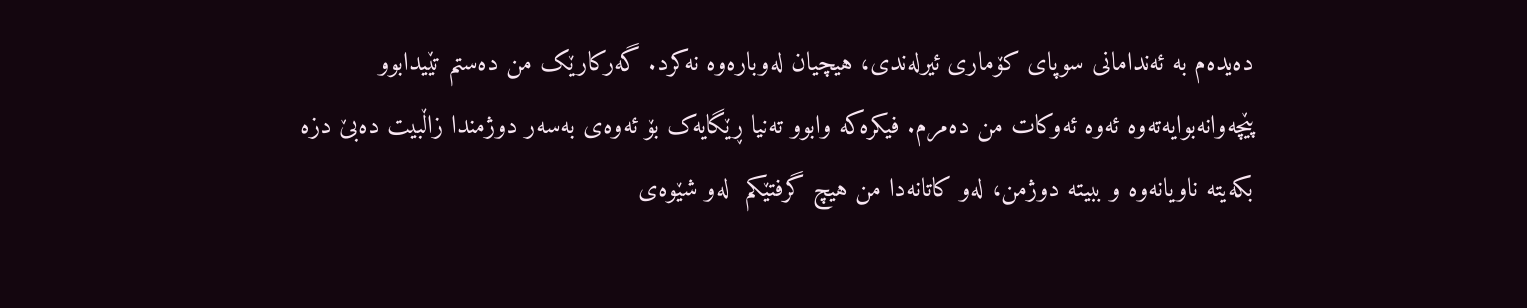ده‌یده‌م به‌ ئه‌ندامانی سوپای کۆماری ئیرله‌ندی، هیچیان له‌وباره‌وه‌ نه‌کرد. گه‌رکارێک من ده‌ستم تێیدابوو پێچه‌وانه‌بوایه‌ته‌وه‌ ئه‌وه‌ ئه‌وکات من ده‌مرم. فیکره‌که‌ وابوو ته‌نیا ڕێگایه‌ک‌ بۆ ئه‌وه‌ی به‌سه‌ر دوژمندا زاڵبیت ده‌بێ دزه‌ بکه‌یته‌ ناویانه‌وه‌ و ببیته‌ دوژمن، له‌و کاتانه‌‌دا من هیچ گرفتێکم  له‌و شێوه‌ی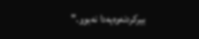بیرکردنه‌وه‌یه‌‌دا نه‌بوو."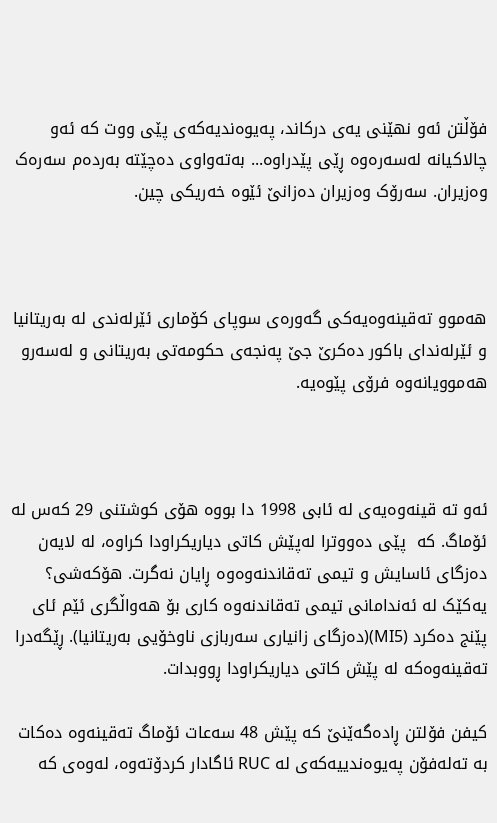فۆڵتن ئه‌و نهێنی یه‌ی درکاند، په‌یوه‌ندیه‌که‌ی پێی ووت که‌ ئه‌و چالاکیانه‌ له‌سه‌ره‌وه‌ ڕێی پێدراوه‌... به‌ته‌واوی ده‌چێته‌ به‌رده‌م سه‌ره‌ک وه‌زیران. سه‌رۆک وه‌زیران ده‌زانێ ئێوه‌ خه‌ریکی چین.



هه‌موو ته‌قینه‌وه‌یه‌کی گه‌وره‌ی سوپای کۆماری ئێرله‌ندی له‌ به‌ریتانیا و ئێرله‌ندای باکور ده‌کرێ جێ په‌نجه‌ی حکومه‌تی به‌ریتانی و له‌سه‌رو هه‌موویانه‌وه‌ فرۆی پێوه‌یه‌.



ئه‌و ته‌ قینه‌وه‌یه‌ی له‌ ئابی 1998 دا بووه‌ هۆی کوشتنی 29 که‌س له‌ ئۆماگ. که‌  پێی ده‌ووترا له‌پێش کاتی دیاریکراودا کراوه‌‌، له‌ لایه‌ن ده‌زگای ئاسایش و تیمی ته‌قاندنه‌‌وه‌‌وه‌ ڕایان نه‌گرت. هۆکه‌شی؟ یه‌کێک له‌ ئه‌ندامانی تیمی ته‌قاندنه‌وه‌ کاری بۆ هه‌واڵگری ئێم ئای پێنج‌ ده‌کرد (MI5)(ده‌زگای زانیاری سه‌ربازی ناوخۆیی به‌ریتانیا). ڕێگه‌درا ته‌قینه‌وه‌که‌ له‌ پێش کاتی دیاریکراودا ڕووبدات.

کیفن فۆلتن ڕاده‌گه‌ێنێ که‌ پێش 48 سه‌عات ئۆماگ ته‌قینه‌وه‌ ده‌کات به‌ ته‌له‌فۆن په‌یوه‌ندییه‌که‌ی له‌ RUC ئاگادار کردۆته‌وه‌،‌ له‌وه‌ی که‌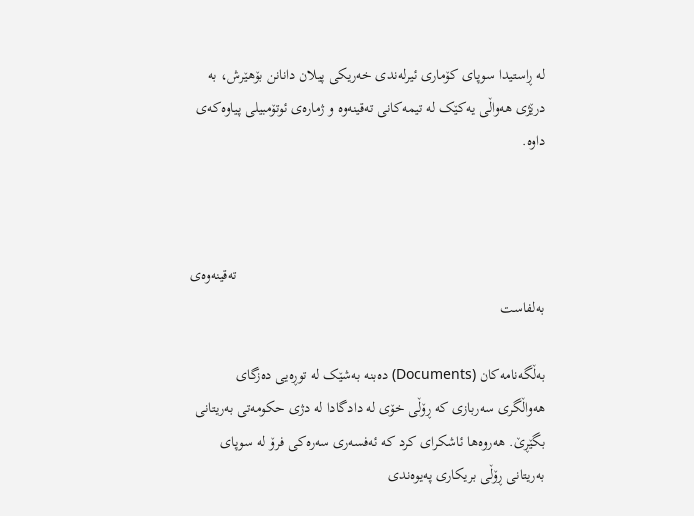له ‌ڕاستیدا سوپای کۆماری ئیرله‌ندی خه‌ریکی پیلان دانانن بۆهێرش، به‌ درێژی هه‌واڵی یه‌کێک له‌ تیمه‌کانی ته‌قینه‌وه‌ و ژماره‌ی ئوتۆمبیلی پیاوه‌که‌ی داوه‌‌.



                                                                                  ته‌قینه‌وه‌ی به‌لفاست

به‌ڵگه‌نامه‌کان (Documents) ده‌بنه‌ به‌شێک له‌ توڕه‌یی ده‌زگای هه‌واڵگری سه‌ربازی ‌که ڕۆڵی خۆی له‌‌ دادگادا له‌ دژی حکومه‌تی به‌ریتانی بگێڕێ. هه‌روه‌ها ئاشکرای کرد که‌ ئه‌فسه‌ری سه‌ره‌کی فرۆ له‌ سوپای به‌ریتانی ڕۆڵی بریکاری په‌یوه‌ندی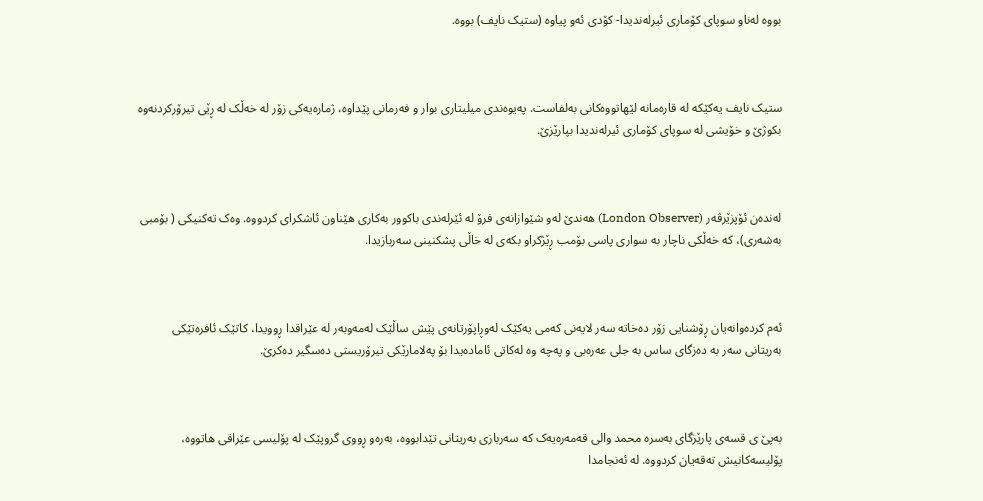بووه‌ له‌ناو سوپای کۆماری ئیرله‌ندیدا- کۆدی ئه‌و پیاوه‌ (ستیک نایف) بووه‌.



ستیک نایف یه‌کێکه‌ له‌ قاره‌مانه‌ لێهاتووه‌کانی به‌لفاست‌. په‌یوه‌ندی میلیتاری بوار و فه‌رمانی پێداوه،‌ ژماره‌یه‌کی زۆر له خه‌ڵک‌ له ڕێی تیرۆرکردنه‌وه‌ بکوژێ و خۆیشی له‌ سوپای کۆماری ئیرله‌ندیدا بپارێزێ.



له‌نده‌ن ئۆپزێرڤه‌ر (London Observer) هه‌ندێ له‌و شێوازانه‌ی فرۆ له‌ ئێرله‌ندی باکوور به‌کاری هێناون ئاشکرای کردووه‌. وه‌ک ته‌کنیکی ( بۆمبی به‌شه‌ری)، که ‌خه‌ڵکی ناچار به‌ سواری پاسی بۆمب ڕێژکراو بکه‌ی له‌ خاڵی پشکنینی سه‌ربازیدا.



ئه‌م کرده‌وانه‌یان ڕۆشنایی زۆر ده‌خاته‌ سه‌ر لایه‌نی که‌می یه‌کێک له‌وڕاپۆرتانه‌ی پێش ساڵێک له‌مه‌وبه‌ر له‌ عێراقدا ڕوویدا، کاتێک ئافره‌تێکی به‌ریتانی سه‌ر به‌ ده‌زگای ساس به‌ جلی عه‌ره‌بی و په‌چه‌ وه‌ له‌کاتی ئاماده‌یدا بۆ په‌لامارێکی تیرۆریستی ده‌سگیر ده‌کرێ.



به‌پێ ی قسه‌ی پارێزگای به‌سره‌ محمد والی قه‌مه‌ره‌یه‌ک که‌ سه‌ربازی به‌ریتانی تێدابووه‌، به‌ره‌و ڕووی گروپێک له‌ پۆلیسی عێراقی هاتووه‌، پۆلیسه‌کانیش ته‌قه‌یان کردووه‌. له‌ ئه‌نجامدا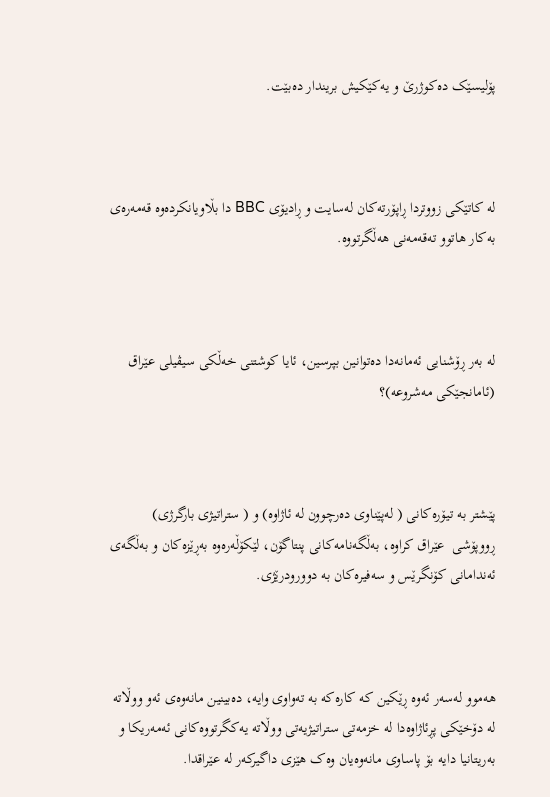پۆلیسێک ده‌کوژرێ و یه‌کێکیش بریندار ده‌بێت.



له‌ کاتێکی زووتردا ڕاپۆرته‌کان له‌سایت و ڕادیۆی BBC دا بڵاویانکرده‌وه‌ قه‌مه‌ره‌ی به‌کار هاتوو ته‌قه‌مه‌نی هه‌ڵگرتووه‌.



له‌ به‌ر ڕۆشنایی ئه‌مانه‌‌دا ده‌توانین بپرسین، ئایا کوشتنی خه‌ڵکی سیڤیلی عێراق (ئامانجێکی مه‌شروعه‌)؟



پێشتر به ‌تیۆره‌کانی ( له‌پێناوی ده‌رچوون له‌ ئاژاوه‌) و ( ستراتیژی بارگرژی) ڕووپۆشی  عێراق کراوه‌، به‌ڵگه‌نامه‌کانی پنتاگۆن، لێکۆڵه‌ره‌وه‌ به‌ڕێزه‌کان و به‌ڵگه‌ی ئه‌ندامانی کۆنگرێس و سه‌فیره‌کان به‌ دوورودرێژی.



هه‌موو له‌سه‌ر ئه‌وه‌ ڕێکین که‌ کاره‌که‌ به‌ ته‌واوی وایه‌، ده‌بینین مانه‌وه‌ی ئه‌و ووڵاته‌ له‌ دۆخێکی پڕئاژاوه‌دا له ‌خزمه‌تی ستراتیژیه‌تی ووڵاته‌ یه‌کگرتووه‌کانی ئه‌مه‌ریکا و به‌ریتانیا دایه‌ بۆ پاساوی مانه‌وه‌یان وه‌ک هێزی داگیرکه‌ر له‌ عێراقدا.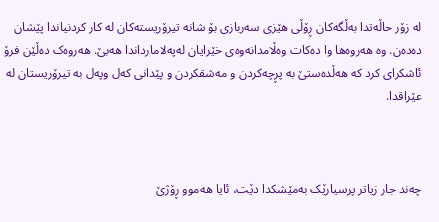له‌ زۆر حاڵه‌تدا به‌ڵگه‌کان ڕۆڵی هێزی سه‌ربازی بۆ شانه‌ تیرۆریسته‌کان له‌ کار کردنیاندا پێشان ده‌ده‌ن. وه‌ هه‌روه‌ها وا ده‌کات وه‌ڵامدانه‌وه‌ی خێرایان له‌په‌لامارداندا هه‌بێ. هه‌روه‌ک ده‌ڵێن فرۆ ئاشکرای کرد که‌ هه‌ڵده‌ستێ به‌ پڕچه‌کردن و مه‌شقکردن و پێدانی که‌ل وپه‌ل به‌ تیرۆریستان له‌ عێراقدا.



چه‌ند جار زیاتر پرسیارێک به‌مێشکدا دێت، ئایا هه‌موو ڕۆژێ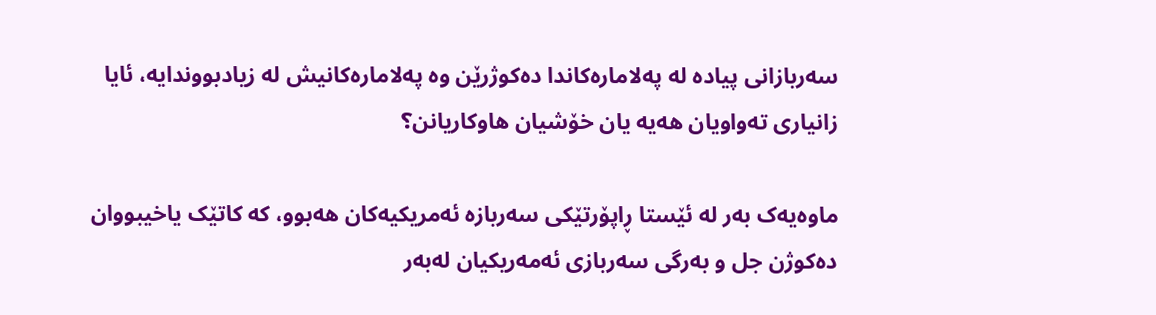سه‌ربازانی پیاده‌ له‌ په‌لاماره‌کاندا ده‌کوژرێن وه‌ په‌لاماره‌کانیش له‌ زیادبووندایه‌، ئایا زانیاری ته‌واویان هه‌یه‌ یان خۆشیان هاوکاریانن؟

ماوه‌یه‌ک به‌ر له‌ ئێستا ڕاپۆرتێکی سه‌ربازه‌ ئه‌مریکیه‌کان هه‌بوو، که‌ کاتێک یاخیبووان ده‌کوژن جل و به‌رگی سه‌ربازی ئه‌مه‌ریکیان له‌به‌ر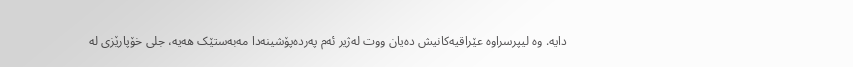دایه‌. وه‌ لیپرسراوه‌ عێراقیه‌کانیش ده‌یان ووت له‌ژیر ئه‌م په‌رده‌پۆشینه‌دا مه‌به‌ستێک هه‌یه‌، جلی خۆپارێزی له‌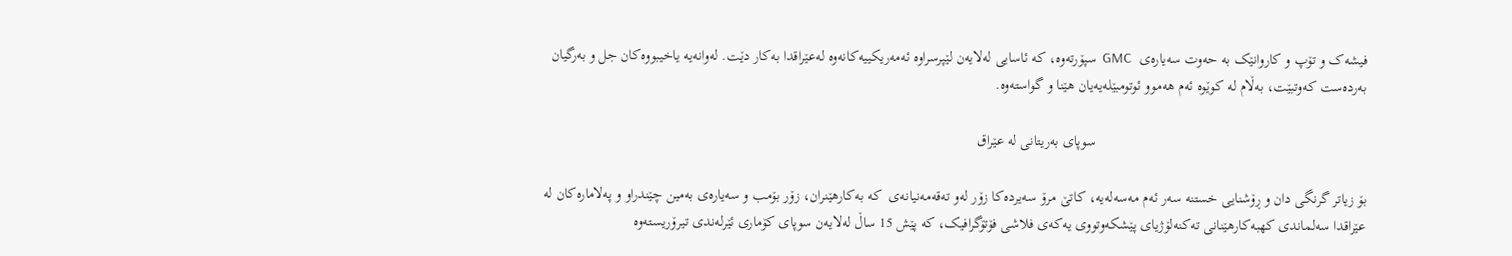فیشه‌ک و تۆپ و کاروانێک به‌ حه‌وت سه‌یاره‌ی‌  GMC  سپۆرته‌وه‌، که‌ ئاسایی له‌لایه‌ن لێپرسراوه‌ ئه‌مه‌ریکییه‌کانه‌وه‌ له‌عێراقدا به‌کار دێت. له‌وانه‌یه یاخیبووه‌کان جل و به‌رگیان به‌رده‌ست که‌وتبێت، به‌ڵام له‌ کوێوه‌ ئه‌م هه‌موو ئوتومبێله‌‌یه‌یان هێنا و گواسته‌وه‌.

                                                                        سوپای به‌ریتانی له‌ عێراق

بۆ زیاتر گرنگی دان و ڕۆشنایی خستنه‌ سه‌ر ئه‌م مه‌سه‌له‌یه‌، کاتێ مرۆ سه‌یرده‌کا زۆر له‌و ته‌قه‌مه‌نیانه‌ی ‌ که‌ به‌کارهێنران، زۆر بۆمب و سه‌یاره‌ی به‌مین چێندراو و په‌لاماره‌کان له‌ عێراقدا سه‌لماندی کهبه‌کارهێنانی‌ ته‌کنه‌لۆژیای پێشکه‌وتووی یه‌که‌ی فلاشی فۆتۆگرافیک، که‌ پێش 15 ساڵ له‌لایه‌ن سوپای کۆماری ئێرله‌ندی تیرۆریسته‌وه‌‌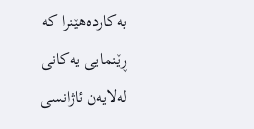به‌کارده‌هێنرا که‌ ڕێنمایی یه‌کانی له‌لایه‌ن ئاژانسی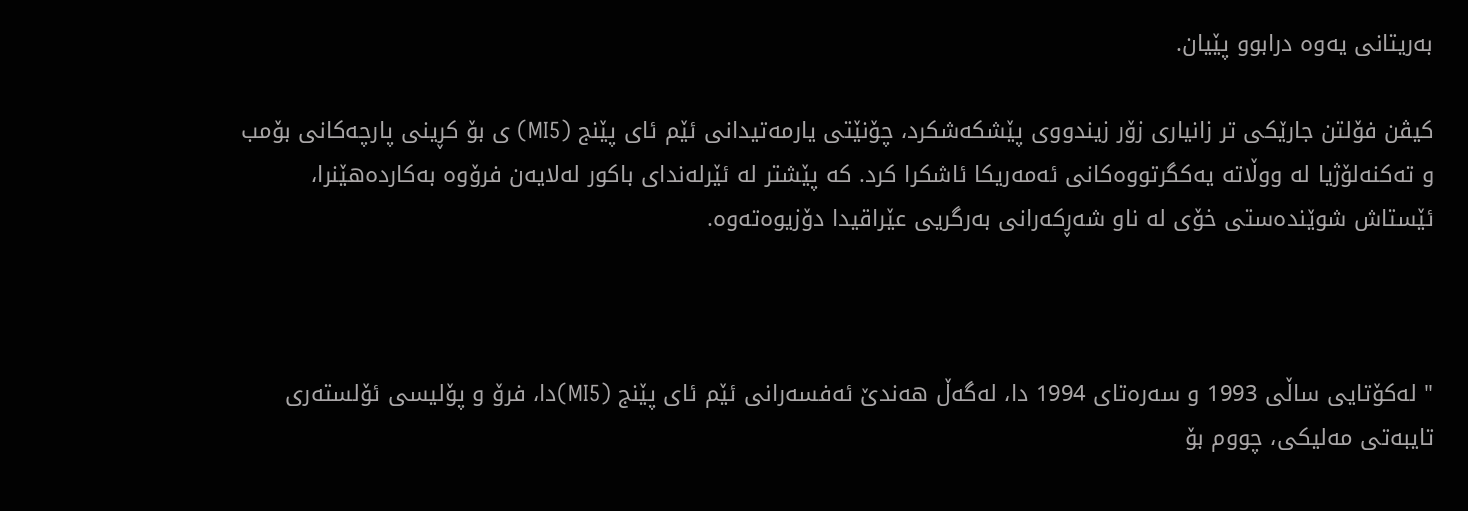به‌ریتانی یه‌وه‌ درابوو پێیان.

کیڤن فۆلتن جارێکی تر زانیاری زۆر زیندووی پێشکه‌شکرد، چۆنێتی یارمه‌تیدانی ئێم ئای پێنج‌ (MI5) ی بۆ کڕینی پارچه‌کانی بۆمب و ته‌کنه‌لۆژیا له‌ ووڵاته‌ یه‌کگرتووه‌کانی ئه‌مه‌ریکا ئاشکرا کرد. که‌ پێشتر له‌ ئێرله‌ندای باکور له‌لایه‌ن فرۆوه‌ به‌کارده‌هێنرا، ئێستاش شوێنده‌ستی خۆی له ناو شه‌ڕکه‌رانی به‌رگریی عێراقیدا دۆزیوه‌ته‌وه‌.



" له‌کۆتایی ساڵی 1993 و سه‌ره‌تای 1994 دا، له‌گه‌ڵ هه‌ندێ ئه‌فسه‌رانی ئێم ئای پێنج‌ (MI5)دا، فرۆ و پۆلیسی ئۆلسته‌ری تایبه‌تی مه‌لیکی، چووم بۆ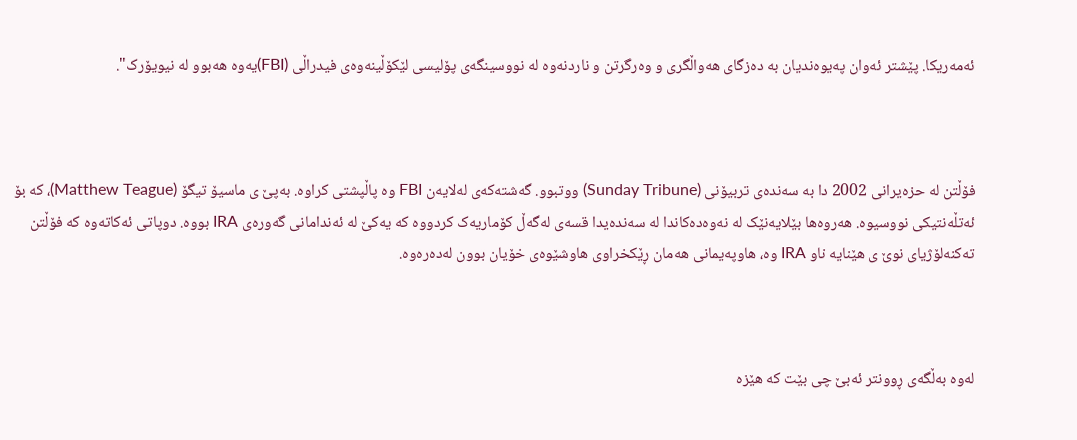ئه‌مه‌ریکا. پێشتر ئه‌وان په‌یوه‌ندیان به‌ ده‌زگای هه‌واڵگری و وه‌رگرتن و ناردنه‌وه‌ له‌ نووسینگه‌ی پۆلیسی لێکۆڵینه‌وه‌ی فیدراڵی (FBI)یه‌وه‌ هه‌بوو له‌ نیویۆرک".



فۆڵتن له‌ حزه‌یرانی 2002 دا به‌ سه‌نده‌ی تر‌بیۆنی (Sunday Tribune) ووتبوو. گه‌شته‌که‌ی له‌لایه‌ن FBI وه‌ پاڵپشتی کراوه‌. به‌پێ ی ماسیۆ تیگۆ (Matthew Teague)، که‌ بۆ ئه‌تڵه‌نتیکی نووسیوه‌. هه‌روه‌ها بێلایه‌نێک له‌ نه‌وه‌ده‌کاندا له‌ سه‌نده‌یدا قسه‌ی له‌گه‌ڵ کۆماریه‌ک کردووه‌ که‌ ‌یه‌کێ له‌ ئه‌ندامانی گه‌وره‌ی IRA بووه‌. دوپاتی ئه‌کاته‌وه‌ که‌ فۆڵتن ته‌کنه‌لۆژیای نوێ ی هێنایه‌ ناو IRA وه‌، هاوپه‌یمانی هه‌مان ڕێکخراوی هاوشێوه‌ی خۆیان بوون له‌ده‌ره‌وه‌.



له‌وه‌ به‌ڵگه‌ی ڕوونتر ئه‌بێ چی بێت که‌ هێزه‌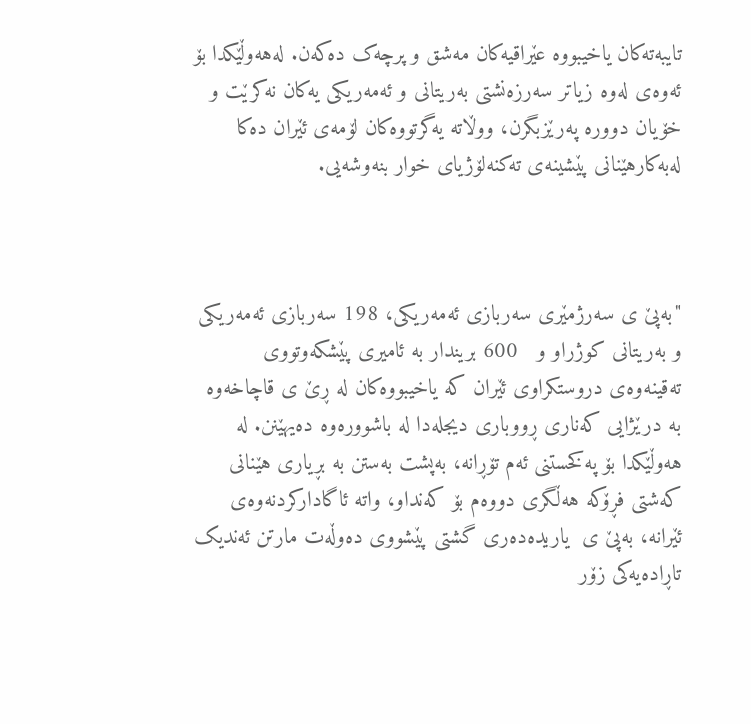تایبه‌ته‌کان یاخیبووه‌ عێراقیه‌کان مه‌شق و پرچه‌ک ده‌که‌ن. له‌هه‌وڵێکدا بۆ ئه‌وه‌ی له‌وه‌ زیاتر سه‌رزه‌نشتی به‌ریتانی و ئه‌مه‌ریکی یه‌کان نه‌کرێت و خۆیان دووره‌ په‌رێزبگرن‌، ووڵاته‌ یه‌گرتووه‌کان لۆمه‌ی ئێران ده‌کا له‌به‌کارهێنانی پێشینه‌ی ته‌کنه‌لۆژیای خوار بنه‌وشه‌یی.



"به‌پێ ی سه‌رژمێری سه‌ربازی ئه‌مه‌ریکی، 198 سه‌ربازی ئه‌مه‌ریکی و به‌ریتانی کوژراو و   600 بریندار به‌ ئامیری پێشکه‌وتووی ته‌قینه‌وه‌ی دروستکراوی‌ ئێران که‌ یاخیبووه‌کان له‌ ڕێ ی قاچاخه‌وه‌ به‌ درێژایی که‌ناری ڕووباری دیجله‌دا له‌ باشووره‌وه‌ ده‌یهێنن. له‌ هه‌وڵێکدا بۆ په‌کخستنی ئه‌م تۆڕانه‌، به‌پشت به‌ستن به‌ بڕیاری هێنانی که‌شتی فڕۆکه‌ هه‌ڵگری دووه‌م بۆ که‌نداو، واته‌ ئاگادارکردنه‌وه‌ی ئێرانه‌، ‌به‌پێ ی  یاریده‌ده‌ری گشتی پێشووی ده‌وڵه‌ت مارتن ئه‌ندیک تاڕاده‌یه‌کی زۆر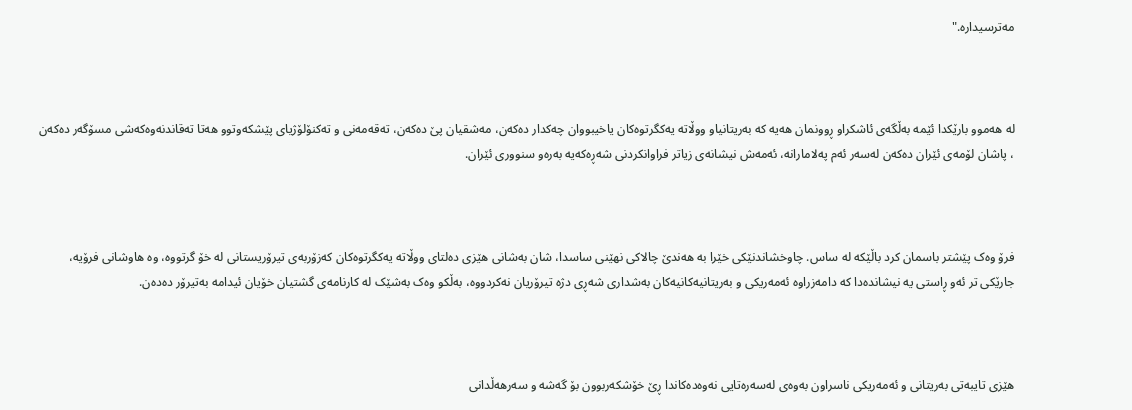مه‌ترسیداره."



له‌ هه‌موو بارێکدا ئێمه‌ به‌ڵگه‌ی ئاشکراو ڕوونمان هه‌یه‌ که‌ به‌ریتانیاو ووڵاته‌ یه‌کگرتوه‌کان یاخیبووان ‌چه‌کدار ده‌که‌ن، مه‌شقیان پێ ده‌که‌ن، ته‌قه‌مه‌نی و ته‌کنۆلۆژیای پێشکه‌وتوو هه‌تا ته‌قاندنه‌وه‌که‌شی مسۆگه‌ر ده‌که‌ن ، پاشان لۆمه‌ی ئێران ده‌که‌ن له‌سه‌ر ئه‌م په‌لامارانه‌، ئه‌مه‌ش نیشانه‌ی زیاتر فراوانکردنی شه‌ڕه‌که‌یه‌ به‌ره‌و سنووری ئێران.



فرۆ وه‌ک پێشتر باسمان کرد باڵێکه‌ له‌ ساس. چاوخشاندنێکی خێرا به‌ هه‌ندێ چالاکی نهێنی ساسدا، شان به‌شانی هێزی ده‌لتای ووڵاته‌ یه‌کگرتوه‌کان که‌زۆربه‌ی تیرۆریستانی له‌ خۆ گرتووه‌، وه‌ هاوشانی فرۆیه‌، جارێکی تر ئه‌و ڕاستی یه‌ نیشانده‌دا که‌ دامه‌زراوه‌ ئه‌مه‌ریکی و به‌ریتانیه‌کانیه‌کان به‌شداری شه‌ڕی دژه‌ تیرۆریان نه‌کردووه‌، به‌ڵکو وه‌ک به‌شێک له‌ کارنامه‌ی گشتیان خۆیان ئیدامه‌ به‌تیرۆر ده‌ده‌ن.



هێزی تایبه‌تی به‌ریتانی و ئه‌مه‌ریکی ناسراون‌ به‌وه‌ی له‌سه‌ره‌تایی نه‌وه‌ده‌کاندا ڕێ‌ خۆشکه‌ربوون بۆ گه‌شه ‌و سه‌رهه‌ڵدانی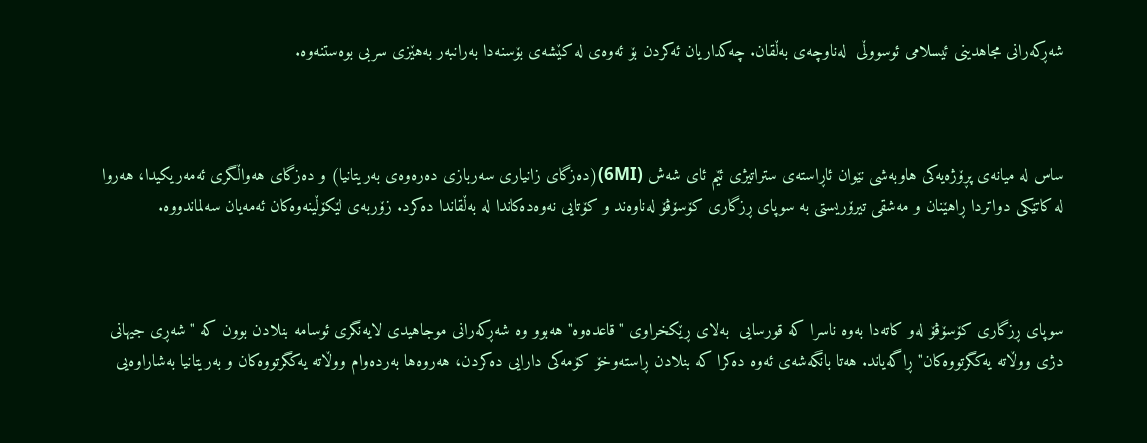شه‌ڕکه‌رانی مجاهدینی ئیسلامی ئوسووڵی  له‌ناوچه‌ی به‌ڵقان. چه‌کداریان ئه‌کردن بۆ ئه‌وه‌ی له‌ کێشه‌ی بۆسنه‌دا به‌رانبه‌ر به‌هێزی سربی بوه‌ستنه‌وه‌.



ساس له‌ میانه‌ی پڕۆژه‌یه‌کی هاوبه‌شی نێوان ئاڕاسته‌ی ستراتیژی ئێم ئای شه‌ش (6MI)(ده‌زگای زانیاری سه‌ربازی ده‌ره‌وه‌ی به‌ریتانیا) و ده‌زگای هه‌وا‌ڵگری ئه‌مه‌ریکیدا، هه‌روا له‌ کاتێکی دواتردا ڕاهێنان و مه‌شقی تیرۆریستی به‌ سوپای ڕزگاری کۆسۆڤۆ له‌ناوه‌ند و کۆتایی نه‌وه‌ده‌کاندا له‌ به‌ڵقاندا ده‌کرد. زۆربه‌ی لێکۆڵینه‌وه‌کان ئه‌مه‌یان سه‌لماندووه‌.



سوپای ڕزگاری کۆسۆڤۆ له‌و کاته‌دا به‌وه‌ ‌ناسرا‌ که‌ قورسایی  به‌لای ڕێکخراوی "قاعده‌وه‌" هه‌بوو وه‌ شه‌ڕکه‌رانی موجاهیدی لایه‌نگری ئوسامه‌ بنلادن بوون که‌ "شه‌ڕی جیهانی دژی ووڵاته‌ یه‌کگرتووه‌کان" ڕاگه‌یاند. هه‌تا بانگه‌شه‌ی ئه‌وه ‌ده‌کرا که‌ بنلادن ڕاسته‌وخۆ کۆمه‌کی دارایی ده‌کردن، هه‌روه‌ها به‌رده‌وام ووڵاته‌ یه‌کگرتووه‌کان و به‌ریتانیا به‌شاراوه‌یی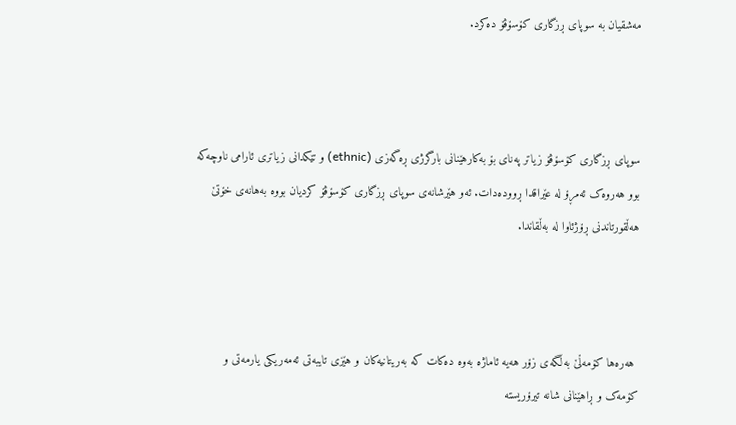مه‌شقیان به‌ سوپای ڕزگاری کۆسۆڤۆ ده‌کرد.



سوپای ڕزگاری کۆسۆڤۆ زیاتر په‌نای بۆ به‌کارهێنانی بارگرژی ڕه‌گه‌زی (ethnic) و تێکدانی زیاتری ئارامی ناوچه‌که‌ بوو هه‌روه‌ک ئه‌مڕۆ له‌ عێراقدا ڕووده‌دات. ئه‌و هێرشانه‌ی سوپای ڕزگاری کۆسۆڤۆ کردیان بووه‌ به‌هانه‌ی خۆتێ هه‌ڵقورتاندنی ڕۆژئاوا له‌ به‌ڵقاندا.



 هه‌ره‌ها کۆمه‌ڵێ به‌ڵگه‌ی زۆر هه‌یه‌ ئاماژه‌ به‌وه‌ ده‌کات که‌ به‌ریتانیه‌کان و هێزی تایبه‌تی ئه‌مه‌ریکی یارمه‌تی و کۆمه‌ک و ڕاهێنانی شانه‌ تیرۆریسته‌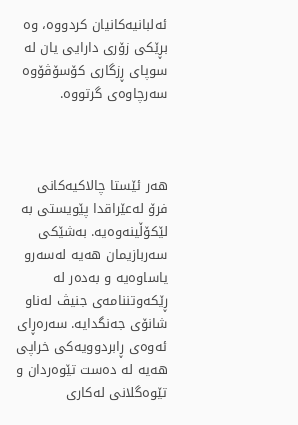ئه‌لبانیه‌کانیان کردووه‌، وه‌‌ بڕێکی زۆری دارایی یان له‌ سوپای ڕزگاری کۆسۆڤۆوه‌ سه‌رچاوه‌ی گرتووه‌.



هه‌ر ئێستا چالاکیه‌کانی فرۆ له‌عێراقدا پێویستی به‌ لێکۆڵینه‌وه‌یه‌. به‌شێکی سه‌ربازیمان هه‌یه‌ له‌سه‌رو یاساوه‌یه‌ و به‌ده‌ر له‌ ڕێکه‌وتننامه‌ی جنیڤ له‌ناو شانۆی جه‌نگدایه‌. سه‌ره‌ڕای ئه‌وه‌ی ڕابردوویه‌کی خراپی هه‌یه‌ له‌ ده‌ست تێوه‌ردان و تێوه‌گلانی له‌کاری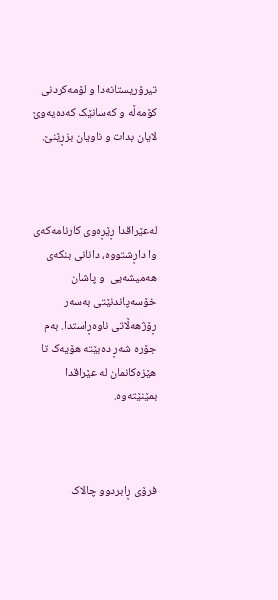تیرۆریستانه‌دا و لۆمه‌کردنی کۆمه‌ڵه‌ و که‌سانێک که‌ده‌یه‌وێ لایان بدات و ناویان بزڕێنێ.



له‌عێراقدا ڕێڕه‌وی کارنامه‌که‌ی وا داڕشتووه‌،‌ دانانی‌ بنکه‌ی هه‌میشه‌یی  و پاشان خۆسه‌پاندنێتی به‌سه‌ر ڕۆژهه‌ڵاتی ناوه‌ڕاستدا. به‌م جۆره‌ شه‌ڕ ده‌بێته‌ هۆیه‌ک تا  هێزه‌کانمان له‌ عێراقدا بمێنێته‌وه‌.



فرۆی‌ ڕابردوو چالاک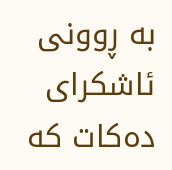به‌ ڕوونی ئاشکرای ده‌کات که‌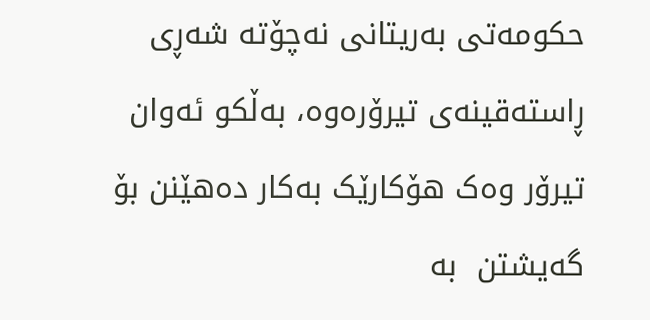حکومه‌تی به‌ریتانی نه‌چۆته‌ شه‌ڕی ڕاسته‌قینه‌ی تیرۆره‌وه‌، به‌ڵکو ئه‌وان تیرۆر وه‌ک هۆکارێک به‌کار ده‌هێنن بۆ گه‌یشتن  به‌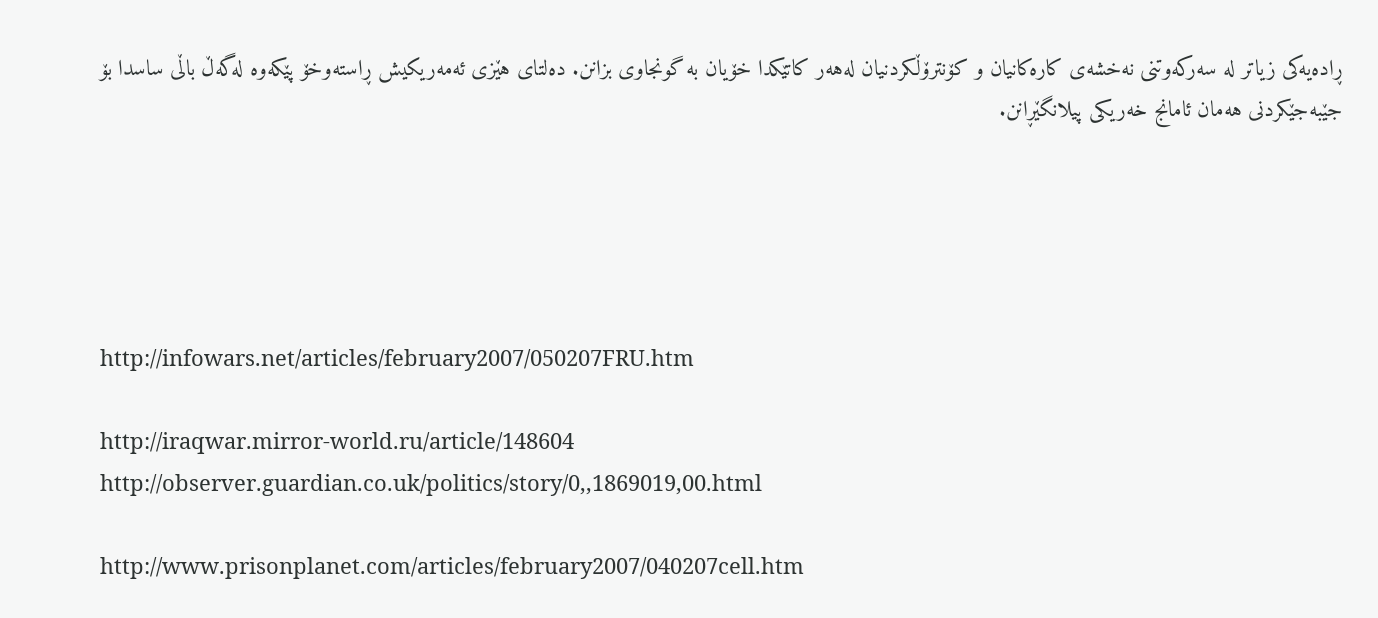ڕاده‌یه‌کی زیاتر له‌ سه‌رکه‌وتنی نه‌خشه‌ی کاره‌کانیان و کۆنترۆڵکردنیان له‌هه‌ر کاتێکدا خۆیان به‌ گونجاوی بزانن. ده‌لتای هێزی ئه‌مه‌ریکیش ڕاسته‌وخۆ پێکه‌وه‌ له‌گه‌ڵ باڵی ساسدا بۆ جێبه‌جێکردنی هه‌مان ئامانج خه‌ریکی پیلانگێڕانن.





http://infowars.net/articles/february2007/050207FRU.htm

http://iraqwar.mirror-world.ru/article/148604
http://observer.guardian.co.uk/politics/story/0,,1869019,00.html

http://www.prisonplanet.com/articles/february2007/040207cell.htm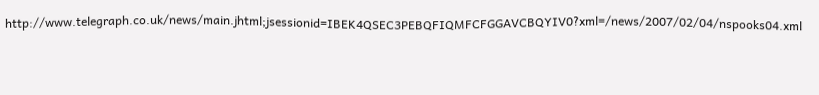http://www.telegraph.co.uk/news/main.jhtml;jsessionid=IBEK4QSEC3PEBQFIQMFCFGGAVCBQYIV0?xml=/news/2007/02/04/nspooks04.xml